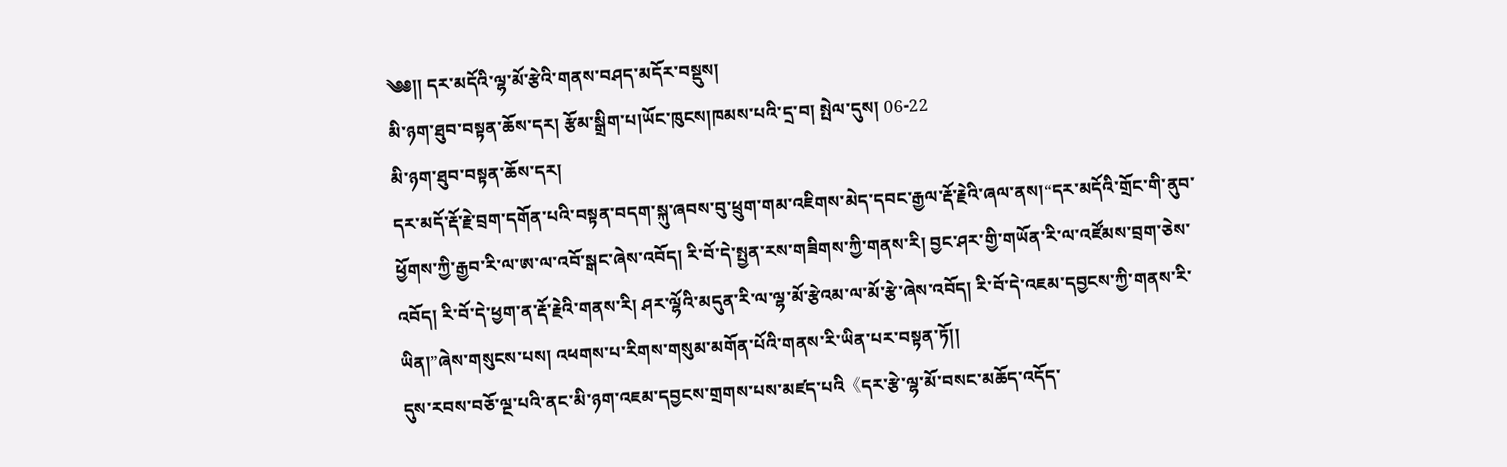༄༅།། དར་མདོའི་ལྷ་མོ་རྩེའི་གནས་བཤད་མདོར་བསྡུས།
མི་ཉག་ཐུབ་བསྟན་ཆོས་དར། རྩོམ་སྒྲིག་པ།ཡོང་ཁུངས།ཁམས་པའི་དྲ་བ། སྤེལ་དུས། 06-22
མི་ཉག་ཐུབ་བསྟན་ཆོས་དར།
དར་མདོ་རྡོ་རྗེ་བྲག་དགོན་པའི་བསྟན་བདག་སྐུ་ཞབས་བུ་ཕྲུག་གམ་འཇིགས་མེད་དབང་རྒྱལ་རྡོ་རྗེའི་ཞལ་ནས།“དར་མདོའི་གྲོང་གི་ནུབ་ཕྱོགས་ཀྱི་རྒྱབ་རི་ལ་ཨ་ལ་འབོ་སྒང་ཞེས་འབོད། རི་བོ་དེ་སྤྱན་རས་གཟིགས་ཀྱི་གནས་རི། བྱང་ཤར་གྱི་གཡོན་རི་ལ་འཛོམས་བྲག་ཅེས་འབོད། རི་བོ་དེ་ཕྱག་ན་རྡོ་རྗེའི་གནས་རི། ཤར་ལྷོའི་མདུན་རི་ལ་ལྷ་མོ་རྩེའམ་ལ་མོ་རྩེ་ཞེས་འབོད། རི་བོ་དེ་འཇམ་དབྱངས་ཀྱི་གནས་རི་ཡིན།”ཞེས་གསུངས་པས། འཕགས་པ་རིགས་གསུམ་མགོན་པོའི་གནས་རི་ཡིན་པར་བསྟན་ཏོ།།
དུས་རབས་བཅོ་ལྔ་པའི་ནང་མི་ཉག་འཇམ་དབྱངས་གྲགས་པས་མཛད་པའི《དར་རྩེ་ལྷ་མོ་བསང་མཆོད་འདོད་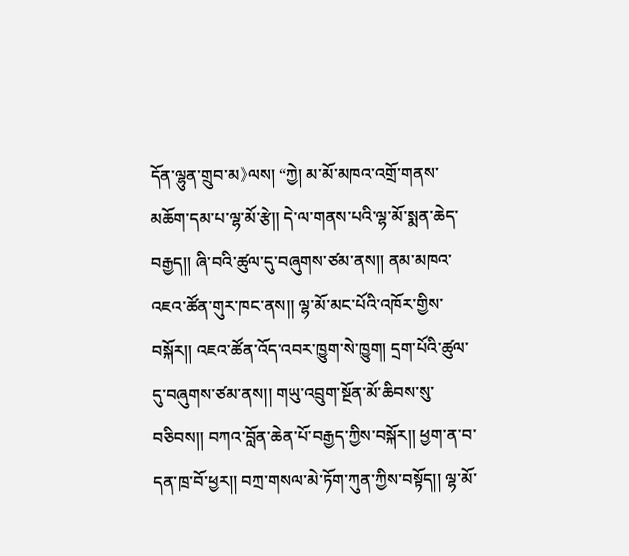དོན་ལྷུན་གྲུབ་མ》ལས། “ཀྱེ། མ་མོ་མཁའ་འགྲོ་གནས་མཆོག་དམ་པ་ལྷ་མོ་རྩེ།། དེ་ལ་གནས་པའི་ལྷ་མོ་སྨན་ཆེད་བརྒྱད།། ཞི་བའི་ཚུལ་དུ་བཞུགས་ཙམ་ནས།། ནམ་མཁའ་འཇའ་ཚོན་གུར་ཁང་ནས།། ལྷ་མོ་མང་པོའི་འཁོར་གྱིས་བསྐོར།། འཇའ་ཚོན་འོད་འབར་ཁྱུག་སེ་ཁྱུག། དྲག་པོའི་ཚུལ་དུ་བཞུགས་ཙམ་ནས།། གཡུ་འབྲུག་སྔོན་མོ་ཆིབས་སུ་བཅིབས།། བཀའ་བློན་ཆེན་པོ་བརྒྱད་ཀྱིས་བསྐོར།། ཕྱག་ན་བ་དན་ཁྲ་བོ་ཕྱར།། བཀྲ་གསལ་མེ་ཏོག་ཀུན་ཀྱིས་བསྟོད།། ལྷ་མོ་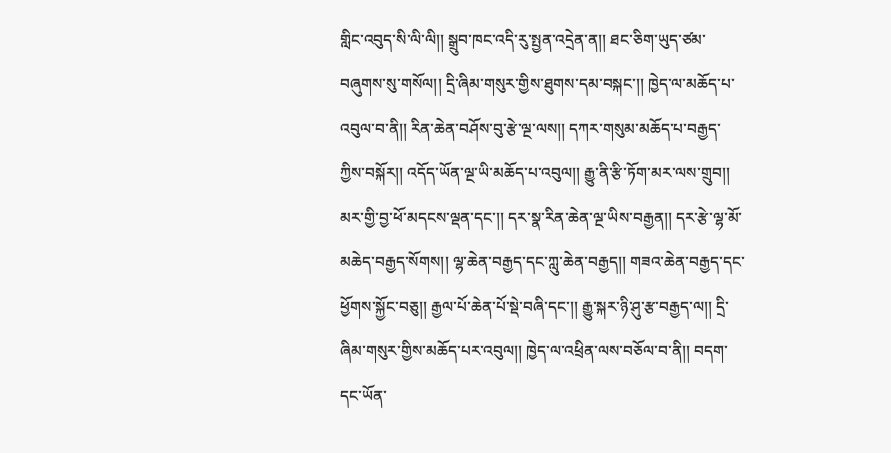གླིང་འབུད་སི་ལི་ལི།། སྒྲུབ་ཁང་འདི་རུ་སྤྱན་འདྲེན་ན།། ཐང་ཅིག་ཡུད་ཙམ་བཞུགས་སུ་གསོལ།། དྲི་ཞིམ་གསུར་གྱིས་ཐུགས་དམ་བསྐང་།། ཁྱེད་ལ་མཆོད་པ་འབུལ་བ་ནི།། རིན་ཆེན་བཤོས་བུ་རྩེ་ལྔ་ལས།། དཀར་གསུམ་མཆོད་པ་བརྒྱད་ཀྱིས་བསྐོར།། འདོད་ཡོན་ལྔ་ཡི་མཆོད་པ་འབུལ།། རྒྱུ་ནི་རྩི་ཏོག་མར་ལས་གྲུབ།། མར་གྱི་བྱ་ཕོ་མདངས་ལྡན་དང་།། དར་སྣ་རིན་ཆེན་ལྔ་ཡིས་བརྒྱན།། དར་རྩེ་ལྷ་མོ་མཆེད་བརྒྱད་སོགས།། ལྷ་ཆེན་བརྒྱད་དང་ཀླུ་ཆེན་བརྒྱད།། གཟའ་ཆེན་བརྒྱད་དང་ཕྱོགས་སྐྱོང་བཅུ།། རྒྱལ་པོ་ཆེན་པོ་སྡེ་བཞི་དང་།། རྒྱུ་སྐར་ཉི་ཤུ་རྩ་བརྒྱད་ལ།། དྲི་ཞིམ་གསུར་གྱིས་མཆོད་པར་འབུལ།། ཁྱེད་ལ་འཕྲིན་ལས་བཅོལ་བ་ནི།། བདག་དང་ཡོན་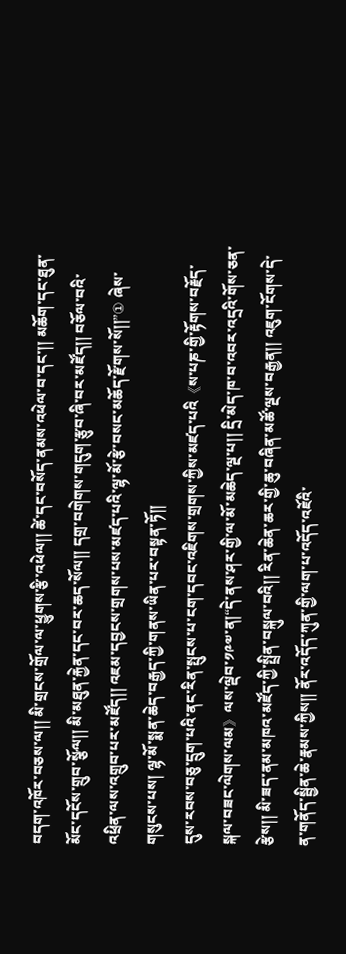བདག་འཁོར་བཅས་ལ།། མི་གྲངས་གྲོལ་ལ་ཕྱུགས་རྩི་འཕེལ།། ཚེ་དང་བསོད་ནམས་འཕེལ་བ་དང་།། མཆོག་དང་ཐུན་མོང་དངོས་གྲུབ་སྩོལ།། མི་མཐུན་རྐྱེན་དང་བར་ཆད་སོལ།། དགྲ་བགེགས་གདུག་རྩུབ་ཞི་བར་མཛོད།། བཅོལ་བའི་འཕྲིན་ལས་འགྲུབ་པར་མཛོད།། འཇམ་དབྱངས་གྲགས་པས་མཛད་པའི་ལྷ་མོ་རྩེ་བསང་མཆོད་རྫོགས་སོ།།”① ཞེས་གསུངས་པས། ལྷ་མོ་སྨན་ཆེད་བརྒྱད་ཀྱི་གནས་ཡིན་པར་བསྟན་ཏོ།།
དུས་རབས་བཅུ་དྲུག་པའི་ནང་རིན་སྤུངས་པ་ངག་དབང་འཇིགས་གྲགས་ཀྱིས་མཛད་པའི《ས་པཎ་གྱི་རྟོགས་བརྗོད་སྐལ་བཟང་ལེགས་ལམ》ལས་ལྡེབ་༡༩༧་ན།“དེ་ནས་ཤར་གྱི་ལ་མོ་མཆེད་ལྔ་པ།། དྲི་མེད་ཁ་བ་འབར་འདྲའི་གོས་ཅན་རྩེས།། མི་ཟད་ནམ་མཁའ་མཛོད་ཀྱི་སྤྲིན་བསྐུལ་བའི།། རིན་ཆེན་ཆར་གྱི་ཆུ་བཞིན་མཚོ་ལྔས་བརྒྱན།། འཇུག་ངོགས་དེ་ན་གནོད་སྦྱིན་ཆེ་རྣམས་ཀྱིས།། ནོར་འདོད་ཀུན་གྱི་ལག་པ་འདོད་འཇོའི་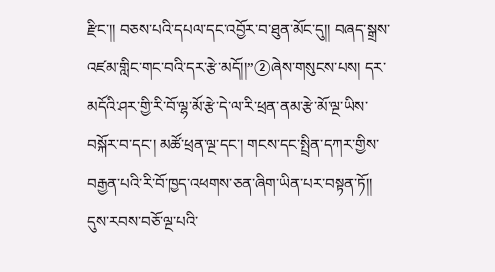རྫིང་།། བཅས་པའི་དཔལ་དང་འབྱོར་བ་ཐུན་མོང་དུ།། བཞད་སྒྲས་འཛམ་གླིང་གང་བའི་དར་རྩེ་མདོ།།”②ཞེས་གསུངས་པས། དར་མདོའི་ཤར་གྱི་རི་བོ་ལྷ་མོ་རྩེ་དེ་ལ་རི་ཕྲན་ནམ་རྩེ་མོ་ལྔ་ཡིས་བསྐོར་བ་དང་། མཚོ་ཕྲན་ལྔ་དང་། གངས་དང་སྤྲིན་དཀར་གྱིས་བརྒྱན་པའི་རི་བོ་ཁྱད་འཕགས་ཅན་ཞིག་ཡིན་པར་བསྟན་ཏོ།།
དུས་རབས་བཅོ་ལྔ་པའི་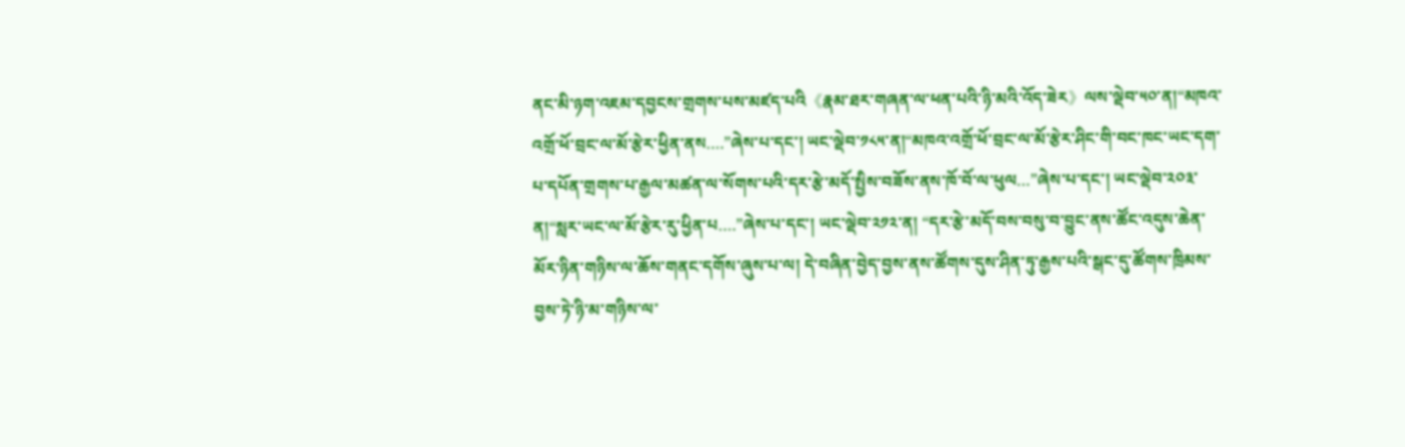ནང་མི་ཉག་འཇམ་དབྱངས་གྲགས་པས་མཛད་པའི《རྣམ་ཐར་གཞན་ལ་ཕན་པའི་ཉི་མའི་འོད་ཟེར》ལས་ལྡེབ་༥༠་ན།“མཁའ་འགྲོ་ཕོ་བྲང་ལ་མོ་རྩེར་ཕྱིན་ནས….”ཞེས་པ་དང་། ཡང་ལྡེབ་༡༨༥་ན།“མཁའ་འགྲོ་ཕོ་བྲང་ལ་མོ་རྩེར་ཤིང་གི་བང་ཁང་ཡང་དག་པ་དཔོན་གྲགས་པ་རྒྱལ་མཚན་ལ་སོགས་པའི་དར་རྩེ་མདོ་སྤྱིས་བཟོས་ནས་ཁོ་བོ་ལ་ཕུལ…”ཞེས་པ་དང་། ཡང་ལྡེབ་༢༠༣་ན།“སླར་ཡང་ལ་མོ་རྩེར་རུ་ཕྱིན་པ….”ཞེས་པ་དང་། ཡང་ལྡེབ་༢༡༢་ན། “དར་རྩེ་མདོ་བས་བསུ་བ་བྱུང་ནས་ཚོང་འདུས་ཆེན་མོར་ཉིན་གཉིས་ལ་ཆོས་གནང་དགོས་ཞུས་པ་ལ། དེ་བཞིན་བྱེད་བྱས་ནས་ཚོགས་དུས་ཤིན་ཏུ་རྒྱས་པའི་སྒང་དུ་ཚོགས་ཁྲིམས་བྱས་ཏེ་ཉི་མ་གཉིས་ལ་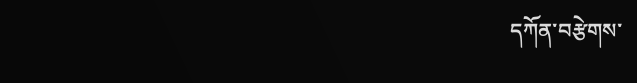དཀོན་བརྩེགས་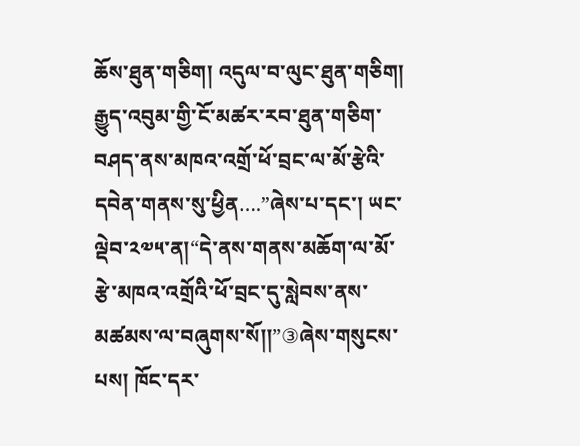ཆོས་ཐུན་གཅིག། འདུལ་བ་ལུང་ཐུན་གཅིག། རྒྱུད་འབུམ་གྱི་ངོ་མཚར་རབ་ཐུན་གཅིག་བཤད་ནས་མཁའ་འགྲོ་ཕོ་བྲང་ལ་མོ་རྩེའི་དབེན་གནས་སུ་ཕྱིན….”ཞེས་པ་དང་། ཡང་ལྡེབ་༢༧༥་ན།“དེ་ནས་གནས་མཆོག་ལ་མོ་རྩེ་མཁའ་འགྲོའི་ཕོ་བྲང་དུ་སླེབས་ནས་མཚམས་ལ་བཞུགས་སོ།།”③ཞེས་གསུངས་པས། ཁོང་དར་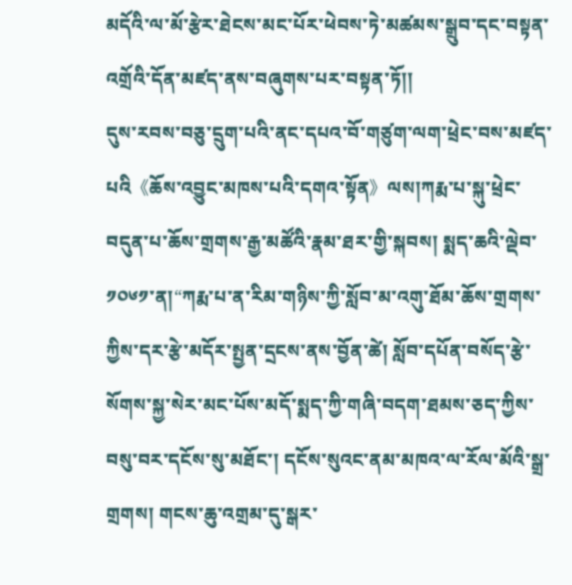མདོའི་ལ་མོ་རྩེར་ཐེངས་མང་པོར་ཕེབས་ཏེ་མཚམས་སྒྲུབ་དང་བསྟན་འགྲོའི་དོན་མཛད་ནས་བཞུགས་པར་བསྟན་ཏོ།།
དུས་རབས་བཅུ་དྲུག་པའི་ནང་དཔའ་བོ་གཙུག་ལག་ཕྲེང་བས་མཛད་པའི《ཆོས་འབྱུང་མཁས་པའི་དགའ་སྟོན》ལས།ཀརྨ་པ་སྐུ་ཕྲེང་བདུན་པ་ཆོས་གྲགས་རྒྱ་མཚོའི་རྣམ་ཐར་གྱི་སྐབས། སྨད་ཆའི་ལྡེབ་༡༠༦༡་ན།“ཀརྨ་པ་ན་རིམ་གཉིས་ཀྱི་སློབ་མ་འགུ་ཐོམ་ཆོས་གྲགས་ཀྱིས་དར་རྩེ་མདོར་སྤྱན་དྲངས་ནས་བྱོན་ཚེ། སློབ་དཔོན་བསོད་རྩེ་སོགས་སྐྱ་སེར་མང་པོས་མདོ་སྨད་ཀྱི་གཞི་བདག་ཐམས་ཅད་ཀྱིས་བསུ་བར་དངོས་སུ་མཐོང་། དངོས་སུའང་ནམ་མཁའ་ལ་རོལ་མོའི་སྒྲ་གྲགས། གངས་ཆུ་འགྲམ་དུ་སྒར་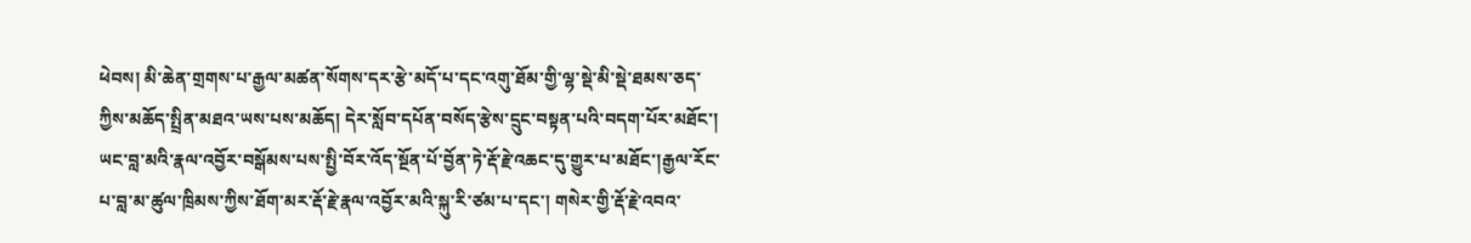ཕེབས། མི་ཆེན་གྲགས་པ་རྒྱལ་མཚན་སོགས་དར་རྩེ་མདོ་པ་དང་འགུ་ཐོམ་གྱི་ལྷ་སྡེ་མི་སྡེ་ཐམས་ཅད་ཀྱིས་མཆོད་སྤྲིན་མཐའ་ཡས་པས་མཆོད། དེར་སློབ་དཔོན་བསོད་རྩེས་དྲུང་བསྟན་པའི་བདག་པོར་མཐོང་། ཡང་བླ་མའི་རྣལ་འབྱོར་བསྒོམས་པས་སྤྱི་བོར་འོད་སྔོན་པོ་བྱོན་ཏེ་རྡོ་རྗེ་འཆང་དུ་གྱུར་པ་མཐོང་།རྒྱལ་རོང་པ་བླ་མ་ཚུལ་ཁྲིམས་ཀྱིས་ཐོག་མར་རྡོ་རྗེ་རྣལ་འབྱོར་མའི་སྐུ་རི་ཙམ་པ་དང་། གསེར་གྱི་རྡོ་རྗེ་འབའ་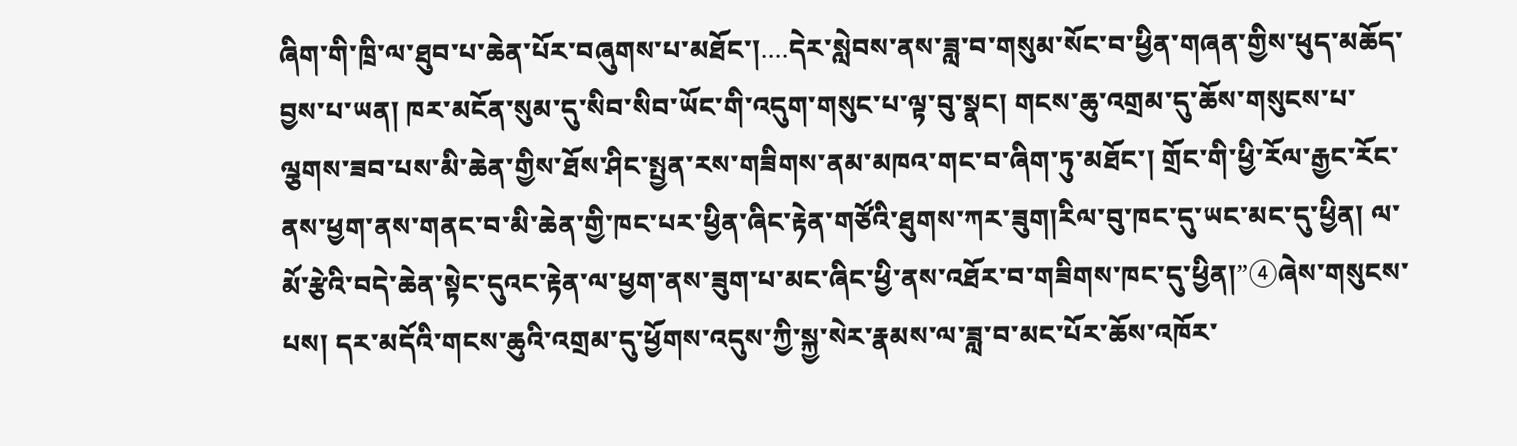ཞིག་གི་ཁྲི་ལ་ཐུབ་པ་ཆེན་པོར་བཞུགས་པ་མཐོང་།....དེར་སླེབས་ནས་ཟླ་བ་གསུམ་སོང་བ་ཕྱིན་གཞན་གྱིས་ཕུད་མཆོད་བྱས་པ་ཡན། ཁར་མངོན་སུམ་དུ་སིབ་སིབ་ཡོང་གི་འདུག་གསུང་པ་ལྟ་བུ་སྣང། གངས་ཆུ་འགྲམ་དུ་ཆོས་གསུངས་པ་ལྕགས་ཟབ་པས་མི་ཆེན་གྱིས་ཐོས་ཤིང་སྤྱན་རས་གཟིགས་ནམ་མཁའ་གང་བ་ཞིག་ཏུ་མཐོང་། གྲོང་གི་ཕྱི་རོལ་རྒྱང་རོང་ནས་ཕྱག་ནས་གནང་བ་མི་ཆེན་གྱི་ཁང་པར་ཕྱིན་ཞིང་རྟེན་གཙོའི་ཐུགས་ཀར་ཟུག།རིལ་བུ་ཁང་དུ་ཡང་མང་དུ་ཕྱིན། ལ་མོ་རྩེའི་བདེ་ཆེན་སྟེང་དུའང་རྟེན་ལ་ཕྱག་ནས་ཟུག་པ་མང་ཞིང་ཕྱི་ནས་འཐོར་བ་གཟིགས་ཁང་དུ་ཕྱིན།”④ཞེས་གསུངས་པས། དར་མདོའི་གངས་ཆུའི་འགྲམ་དུ་ཕྱོགས་འདུས་ཀྱི་སྐྱ་སེར་རྣམས་ལ་ཟླ་བ་མང་པོར་ཆོས་འཁོར་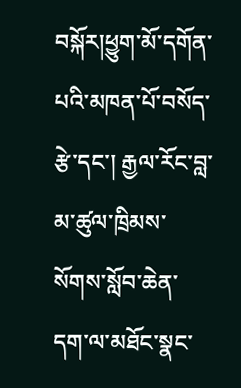བསྐོར།ཕྱུག་མོ་དགོན་པའི་མཁན་པོ་བསོད་རྩེ་དང་། རྒྱལ་རོང་བླ་མ་ཚུལ་ཁྲིམས་སོགས་སློབ་ཆེན་དག་ལ་མཐོང་སྣང་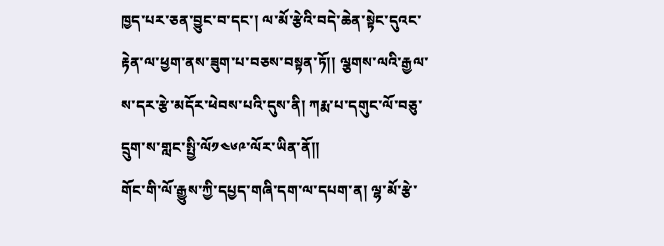ཁྱད་པར་ཅན་བྱུང་བ་དང་། ལ་མོ་རྩེའི་བདེ་ཆེན་སྟེང་དུའང་རྟེན་ལ་ཕྱག་ནས་ཟུག་པ་བཅས་བསྟན་ཏོ།། ལྕགས་ལའི་རྒྱལ་ས་དར་རྩེ་མདོར་ཕེབས་པའི་དུས་ནི། ཀརྨ་པ་དགུང་ལོ་བཅུ་དྲུག་ས་གླང་སྤྱི་ལོ༡༤༦༩་ལོར་ཡིན་ནོ།།
གོང་གི་ལོ་རྒྱུས་ཀྱི་དཔྱད་གཞི་དག་ལ་དཔག་ན། ལྷ་མོ་རྩེ་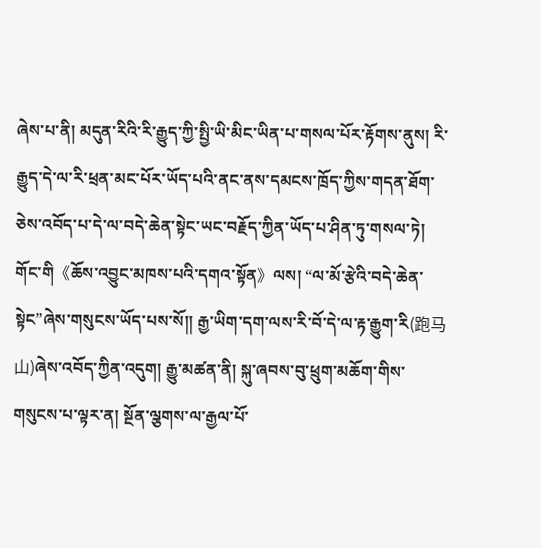ཞེས་པ་ནི། མདུན་རིའི་རི་རྒྱུད་ཀྱི་སྤྱི་ཡི་མིང་ཡིན་པ་གསལ་པོར་རྟོགས་ནུས། རི་རྒྱུད་དེ་ལ་རི་ཕྲན་མང་པོར་ཡོད་པའི་ནང་ནས་དམངས་ཁྲོད་ཀྱིས་གདན་ཐོག་ཅེས་འབོད་པ་དེ་ལ་བདེ་ཆེན་སྟེང་ཡང་བརྗོད་ཀྱིན་ཡོད་པ་ཤིན་ཏུ་གསལ་ཏེ། གོང་གི《ཆོས་འབྱུང་མཁས་པའི་དགའ་སྟོན》ལས། “ལ་མོ་རྩེའི་བདེ་ཆེན་སྟེང”ཞེས་གསུངས་ཡོད་པས་སོ།། རྒྱ་ཡིག་དག་ལས་རི་བོ་དེ་ལ་རྟ་རྒྱུག་རི(跑马山)ཞེས་འབོད་ཀྱིན་འདུག། རྒྱུ་མཚན་ནི། སྐུ་ཞབས་བུ་ཕྲུག་མཆོག་གིས་གསུངས་པ་ལྟར་ན། སྔོན་ལྕགས་ལ་རྒྱལ་པོ་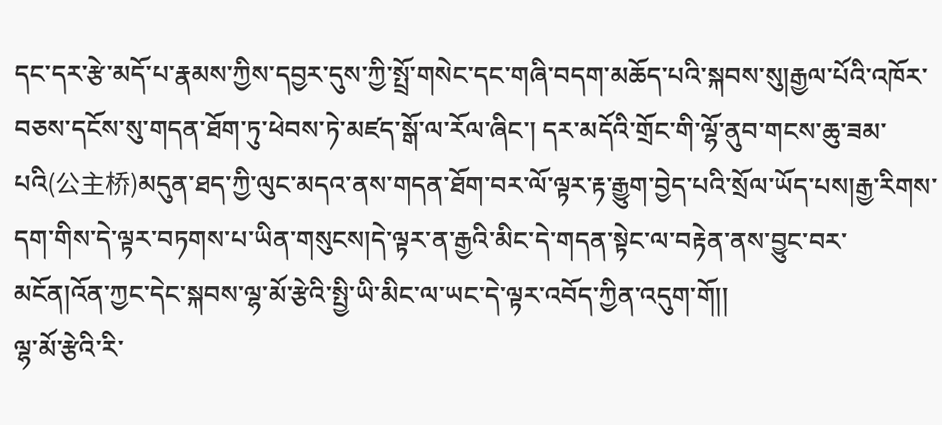དང་དར་རྩེ་མདོ་པ་རྣམས་ཀྱིས་དབྱར་དུས་ཀྱི་སྤྲོ་གསེང་དང་གཞི་བདག་མཆོད་པའི་སྐབས་སུ།རྒྱལ་པོའི་འཁོར་བཅས་དངོས་སུ་གདན་ཐོག་ཏུ་ཕེབས་ཏེ་མཛད་སྒོ་ལ་རོལ་ཞིང་། དར་མདོའི་གྲོང་གི་ལྷོ་ནུབ་གངས་ཆུ་ཟམ་པའི(公主桥)མདུན་ཐད་ཀྱི་ལུང་མདའ་ནས་གདན་ཐོག་བར་ལོ་ལྟར་རྟ་རྒྱུག་བྱེད་པའི་སྲོལ་ཡོད་པས།རྒྱ་རིགས་དག་གིས་དེ་ལྟར་བཏགས་པ་ཡིན་གསུངས།དེ་ལྟར་ན་རྒྱའི་མིང་དེ་གདན་སྟེང་ལ་བརྟེན་ནས་བྱུང་བར་མངོན།འོན་ཀྱང་དེང་སྐབས་ལྷ་མོ་རྩེའི་སྤྱི་ཡི་མིང་ལ་ཡང་དེ་ལྟར་འབོད་ཀྱིན་འདུག་གོ།།
ལྷ་མོ་རྩེའི་རི་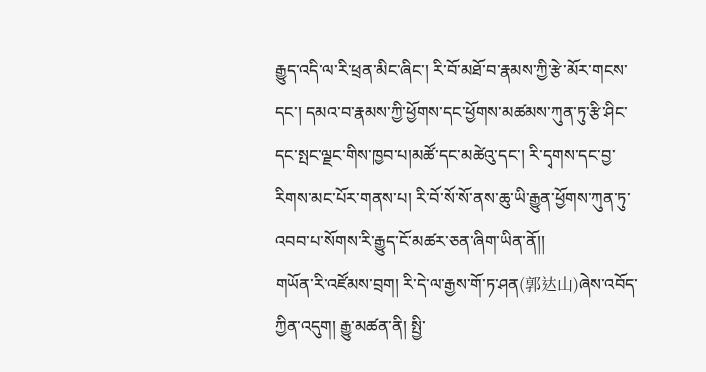རྒྱུད་འདི་ལ་རི་ཕྲན་མིང་ཞིང་། རི་བོ་མཐོ་བ་རྣམས་ཀྱི་རྩེ་མོར་གངས་དང་། དམའ་བ་རྣམས་ཀྱི་ཕྱོགས་དང་ཕྱོགས་མཚམས་ཀུན་ཏུ་རྩི་ཤིང་དང་སྤང་ལྗང་གིས་ཁྱབ་པ།མཚོ་དང་མཚེའུ་དང་། རི་དྭགས་དང་བྱ་རིགས་མང་པོར་གནས་པ། རི་བོ་སོ་སོ་ནས་ཆུ་ཡི་རྒྱུན་ཕྱོགས་ཀུན་ཏུ་འབབ་པ་སོགས་རི་རྒྱུད་ངོ་མཚར་ཅན་ཞིག་ཡིན་ནོ།།
གཡོན་རི་འཛོམས་བྲག། རི་དེ་ལ་རྒྱས་གོ་ཏ་ཤན(郭达山)ཞེས་འབོད་ཀྱིན་འདུག། རྒྱུ་མཚན་ནི། སྤྱི་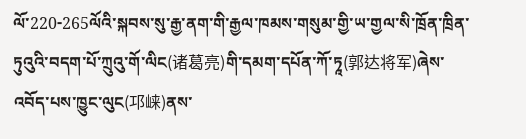ལོ་220-265ལོའི་སྐབས་སུ་རྒྱ་ནག་གི་རྒྱལ་ཁམས་གསུམ་གྱི་ཡ་གྱལ་སི་ཁྲོན་ཁྲིན་ཏུའུའི་བདག་པོ་ཀྲུའུ་གོ་ལིང(诸葛亮)གི་དམག་དཔོན་ཀོ་ཏཱ(郭达将军)ཞེས་འབོད་པས་ཁྱུང་ལུང(邛崃)ནས་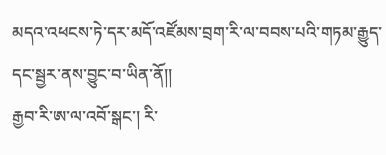མདའ་འཕངས་ཏེ་དར་མདོ་འཛོམས་བྲག་རི་ལ་བབས་པའི་གཏམ་རྒྱུད་དང་སྦྱར་ནས་བྱུང་བ་ཡིན་ནོ།།
རྒྱབ་རི་ཨ་ལ་འབོ་སྒང་། རི་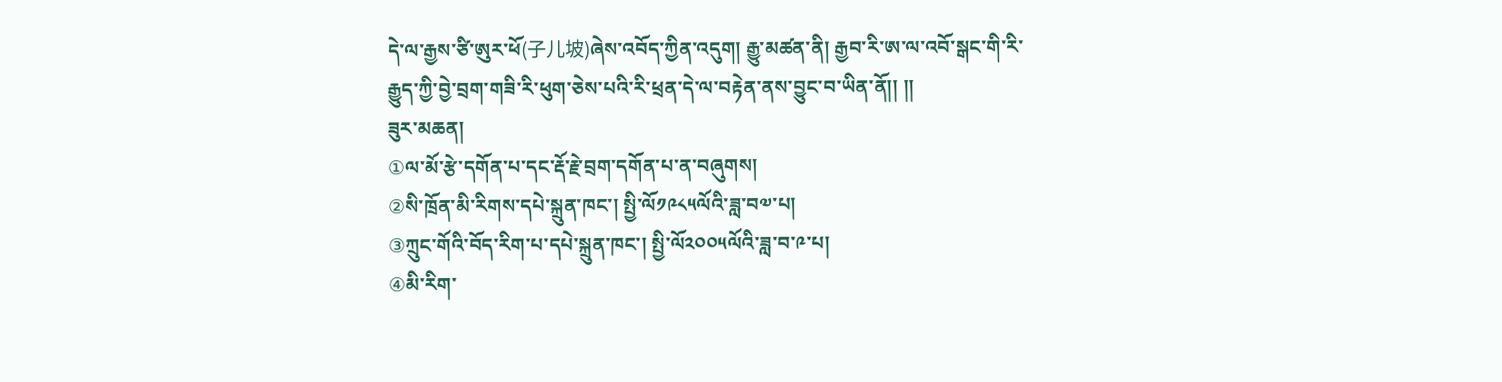དེ་ལ་རྒྱས་ཙི་ཨུར་ཕོ(子儿坡)ཞེས་འབོད་ཀྱིན་འདུག། རྒྱུ་མཚན་ནི། རྒྱབ་རི་ཨ་ལ་འབོ་སྒང་གི་རི་རྒྱུད་ཀྱི་བྱེ་བྲག་གཟི་རི་ཕུག་ཅེས་པའི་རི་ཕྲན་དེ་ལ་བརྟེན་ནས་བྱུང་བ་ཡིན་ནོ།། །།
ཟུར་མཆན།
①ལ་མོ་རྩེ་དགོན་པ་དང་རྡོ་རྗེ་བྲག་དགོན་པ་ན་བཞུགས།
②སི་ཁྲོན་མི་རིགས་དཔེ་སྐྲུན་ཁང་། སྤྱི་ལོ༡༩༨༥ལོའི་ཟླ་བ༧་པ།
③ཀྲུང་གོའི་བོད་རིག་པ་དཔེ་སྐྲུན་ཁང་། སྤྱི་ལོ༢༠༠༥ལོའི་ཟླ་བ་༩་པ།
④མི་རིག་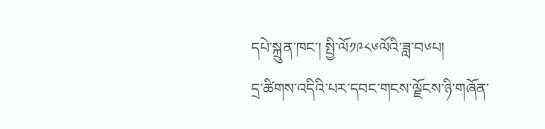དཔེ་སྐྲུན་ཁང་། སྤྱི་ལོ༡༩༨༦ལོའི་ཟླ་བ༦པ།
དྲ་ཚིགས་འདིའི་པར་དབང་གངས་ལྗོངས་ཉི་གཞོན་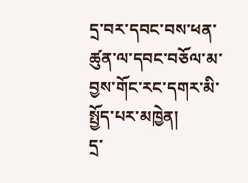དྲ་བར་དབང་བས་ཕན་ཚུན་ལ་དབང་བཅོལ་མ་བྱས་གོང་རང་དགར་མི་སྤྱོད་པར་མཁྱེན།
དྲ་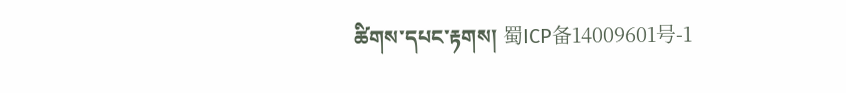ཚིགས་དཔང་རྟགས། 蜀ICP备14009601号-1